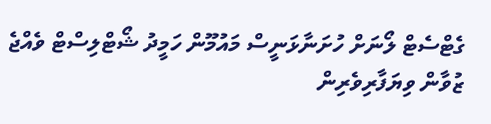ގެޓްސެޓް ލޯނަށް ހުށަނާޅަނީސް މައުމޫން ހަމީދު ޝޯޓްލިސްޓް ވެއްޖެ
ޒުވާން ވިޔަފާރިވެރިން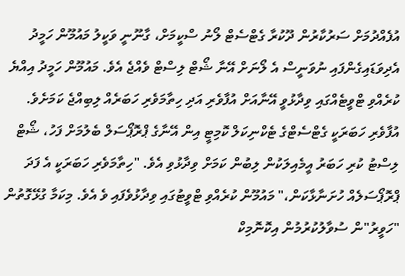އުފެއްދުމަށް ސަރުކާރުން ދޫކުރާ ގެޓްސެޓް ލޯނު ސްކީމަށް، ގާނޫނީ ވަކީލު މައުމޫން ހަމީދު އެދިވަޑައިގެންފައި ނުވަނީސް އެ ލޯނަށް އޭނާ ޝޯޓް ލިސްޓް ވެއްޖެ އެވެ. މައުމޫން ހަމީދު އިއްޔެ ކުރެއްވި ޓްވީޓެއްގައި ވިދާޅުވީ އޭނާއަށް އުފާވެރި އަދި ހިތާމަވެރި ހަބަރެއް ލިބިއްޖެ ކަމަށެވެ. އުފާވެރި ހަބަރަކީ ގެޓްސެޓްގެ ޓެކްނިކަލް ކޮމިޓީ އިން އޭނާގެ ޕްރޮޕޯސަލް ބެލުމަށް ފަހު، ޝޯޓް ލިސްޓު ކުރި ހަބަރު އީމެއިލަކުން ލިބުން ކަމަށް ވިދާޅުވި އެވެ. "ހިތާމަވެރި ހަބަރަކީ އެ ފަދަ ޕްރޮޕޯސަލެއް ހުށަނާޅާކަން،" މައުމޫން ކުރެއްވި ޓްވީޓުގައި ވިދާޅުވެފައި ވެ އެވެ. މިކަމާ ގުޅޭގޮތުން "ހަވީރު"ން ސުވާލުކުރުމުން އިކޮނޮމިކް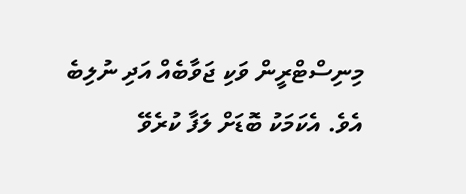މިނިސްޓްރީން ވަކި ޖަވާބެއް އަދި ނުލިބެ އެވެ. އެކަމަކު ބޮޑަށް ލަފާ ކުރެވޭ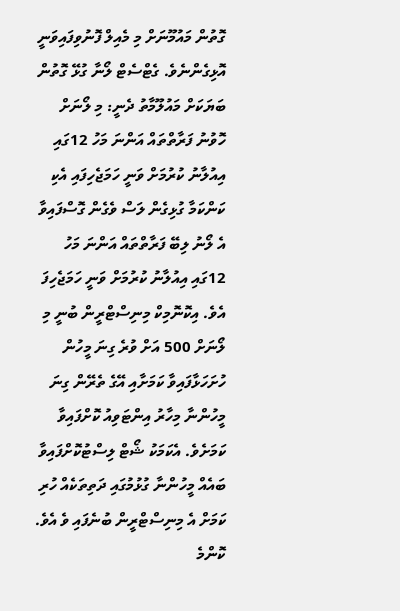ގޮތުން މައުމޫނަށް މި މެއިލް ފޮނުވިފައިވަނީ އޮޅިގެންނެވެ. ގެޓްސެޓް ލޯނާ ގުޅޭ ގޮތުން ބަޔަކަށް މައުލޫމާތު ދެނީ: މި ލޯނަށް ހޮވުނު ފަރާތްތައް އަންނަ މަހު 12ގައި އިއުލާނު ކުރުމަށް ވަނީ ހަމަޖެހިފައި އެކި ކަންކަމާ ގުޅިގެން ލަސް ވެގެން ގޮސްފައިވާ އެ ލޯނު ލިބޭ ފަރާތްތައް އަންނަ މަހު 12ގައި އިއުލާނު ކުރުމަށް ވަނީ ހަމަޖެހިފަ އެވެ. އިކޮނޮމިކް މިނިސްޓްރީން ބުނީ މި ލޯނަށް 500 އަށް ވުރެ ގިނަ މީހުން ހުށަހަޅާފައިވާ ކަމަށާއި އޭގެ ތެރޭން ގިނަ މީހުންނާ މިހާރު އިންޓަވިއު ކޮށްފައިވާ ކަމަށެވެ. އެކަމަކު ޝޯޓް ލިސްޓުކޮށްފައިވާ ބައެއް މީހުންނާ ގުޅުމުގައި ދަތިތަކެއް ހުރި ކަމަށް އެ މިނިސްޓްރީން ބުނެފައި ވެ އެވެ. ކޮންމެ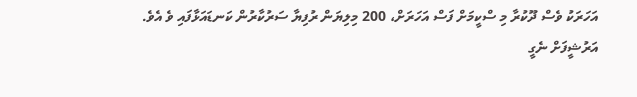އަހަރަކު ވެސް ދޫކުރާ މި ސްކީމަށް ފަސް އަހަރަށް، 200 މިލިޔަން ރުފިޔާ ސަރުކާރުން ކަނޑައަޅާފައި ވެ އެވެ.
އަރުޝީފަށް ނެގީ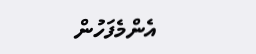އެންމެފަހުން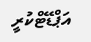އަޕްޑޭޓްކުރީ